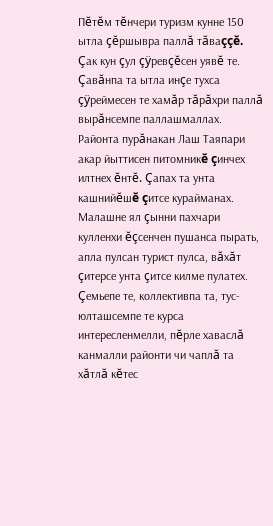Пĕтĕм тĕнчери туризм кунне 150 ытла çĕршывра паллă тăваççĕ. Çак кун çул çÿревçĕсен уявĕ те. Çавăнпа та ытла инçе тухса çÿреймесен те хамăр тăрăхри паллă вырăнсемпе паллашмаллах.
Районта пурăнакан Лаш Таяпари акар йыттисен питомникĕ çинчех илтнех ĕнтĕ. Çапах та унта кашнийĕшĕ çитсе курайманах. Малашне ял çынни пахчари кулленхи ĕçсенчен пушанса пырать, апла пулсан турист пулса, вăхăт çитерсе унта çитсе килме пулатех. Çемьепе те, коллективпа та, тус-юлташсемпе те курса интересленмелли, пĕрле хаваслă канмалли районти чи чаплă та хăтлă кĕтес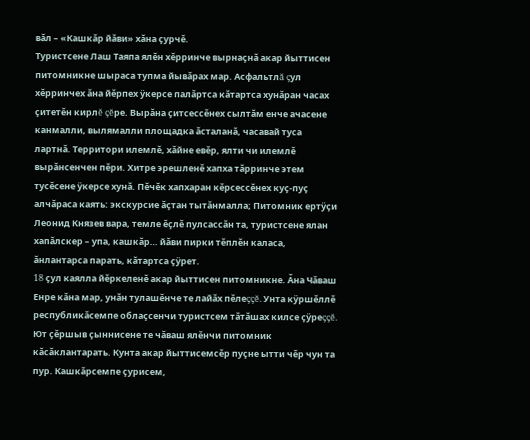вăл – «Кашкăр йăви» хăна çурчĕ.
Туристсене Лаш Таяпа ялĕн хĕрринче вырнаçнă акар йыттисен питомникне шыраса тупма йывăрах мар. Асфальтлă çул хĕрринчех ăна йĕрпех ÿкерсе палăртса кăтартса хунăран часах çитетĕн кирлĕ çĕре. Вырăна çитсессĕнех сылтăм енче ачасене канмалли, вылямалли площадка ăсталанă, часавай туса лартнă. Территори илемлĕ, хăйне евĕр, ялти чи илемлĕ вырăнсенчен пĕри. Хитре эрешленĕ хапха тăрринче этем тусĕсене ÿкерсе хунă. Пĕчĕк хапхаран кĕрсессĕнех куç-пуç алчăраса каять: экскурсие ăçтан тытăнмалла; Питомник ертÿçи Леонид Князев вара, темле ĕçлĕ пулсассăн та, туристсене ялан хапăлскер – упа, кашкăр… йăви пирки тĕплĕн каласа, ăнлантарса парать, кăтартса çÿрет.
18 çул каялла йĕркеленĕ акар йыттисен питомникне. Ăна Чăваш Енре кăна мар, унăн тулашĕнче те лайăх пĕлеççĕ. Унта кÿршĕллĕ республикăсемпе облаçсенчи туристсем тăтăшах килсе çÿреççĕ. Ют çĕршыв çыннисене те чăваш ялĕнчи питомник кăсăклантарать. Кунта акар йыттисемсĕр пуçне ытти чĕр чун та пур. Кашкăрсемпе çурисем,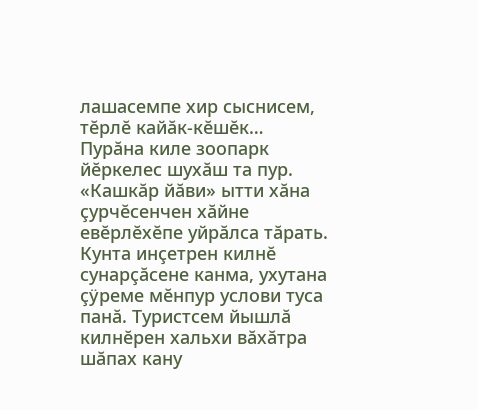лашасемпе хир сыснисем, тĕрлĕ кайăк-кĕшĕк… Пурăна киле зоопарк йĕркелес шухăш та пур.
«Кашкăр йăви» ытти хăна çурчĕсенчен хăйне евĕрлĕхĕпе уйрăлса тăрать. Кунта инçетрен килнĕ сунарçăсене канма, ухутана çÿреме мĕнпур услови туса панă. Туристсем йышлă килнĕрен хальхи вăхăтра шăпах кану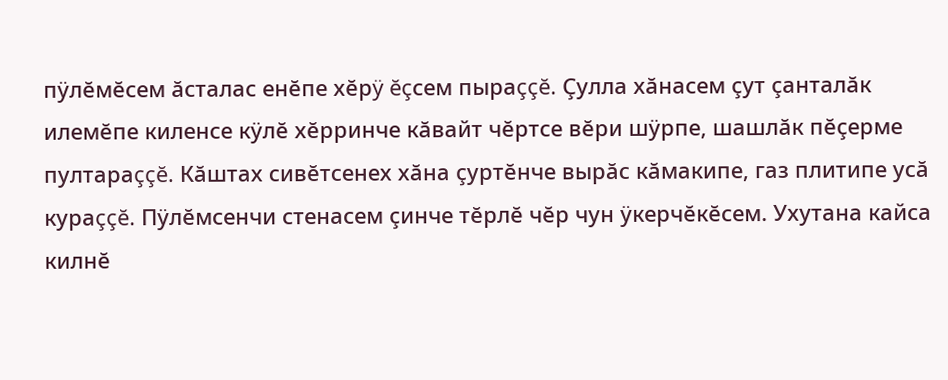пÿлĕмĕсем ăсталас енĕпе хĕрÿ ĕçсем пыраççĕ. Çулла хăнасем çут çанталăк илемĕпе киленсе кÿлĕ хĕрринче кăвайт чĕртсе вĕри шÿрпе, шашлăк пĕçерме пултараççĕ. Кăштах сивĕтсенех хăна çуртĕнче вырăс кăмакипе, газ плитипе усă кураççĕ. Пÿлĕмсенчи стенасем çинче тĕрлĕ чĕр чун ÿкерчĕкĕсем. Ухутана кайса килнĕ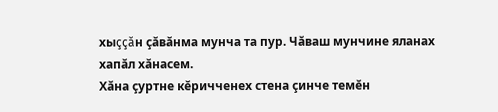хыççăн çăвăнма мунча та пур. Чăваш мунчине яланах хапăл хăнасем.
Хăна çуртне кĕричченех стена çинче темĕн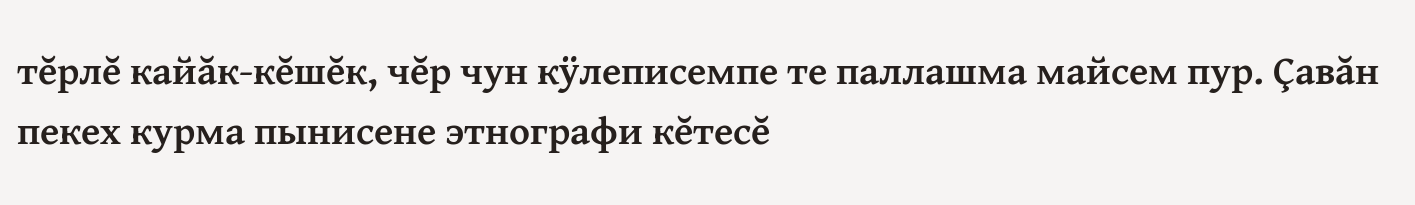тĕрлĕ кайăк-кĕшĕк, чĕр чун кÿлеписемпе те паллашма майсем пур. Çавăн пекех курма пынисене этнографи кĕтесĕ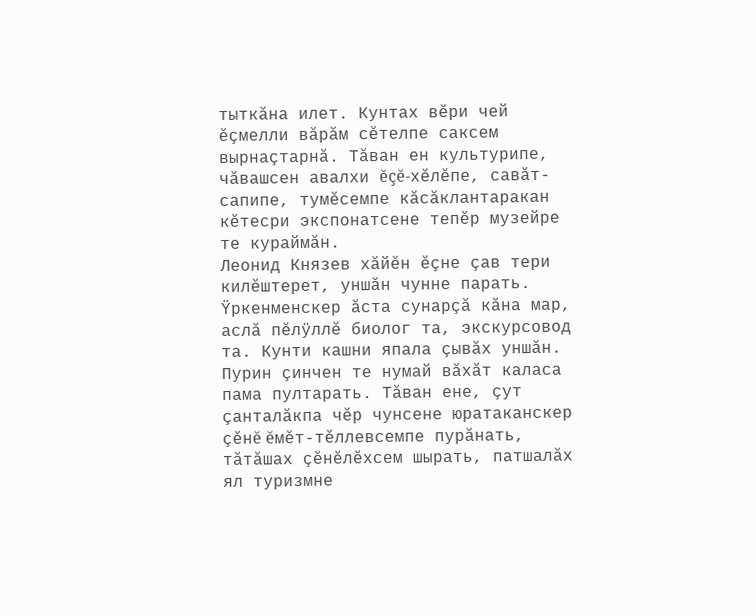тыткăна илет. Кунтах вĕри чей ĕçмелли вăрăм сĕтелпе саксем вырнаçтарнă. Тăван ен культурипе, чăвашсен авалхи ĕçĕ-хĕлĕпе, савăт-сапипе, тумĕсемпе кăсăклантаракан кĕтесри экспонатсене тепĕр музейре те кураймăн.
Леонид Князев хăйĕн ĕçне çав тери килĕштерет, уншăн чунне парать. Ÿркенменскер ăста сунарçă кăна мар, аслă пĕлÿллĕ биолог та, экскурсовод та. Кунти кашни япала çывăх уншăн. Пурин çинчен те нумай вăхăт каласа пама пултарать. Тăван ене, çут çанталăкпа чĕр чунсене юратаканскер çĕнĕ ĕмĕт-тĕллевсемпе пурăнать, тăтăшах çĕнĕлĕхсем шырать, патшалăх ял туризмне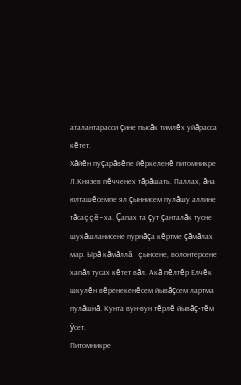аталантарасси çине пысăк тимлĕх уйăрасса кĕтет.
Хăйĕн пуçарăвĕпе йĕркеленĕ питомникре Л.Князев пĕчченех тăрăшать. Паллах, ăна юлташĕсемпе ял çыннисем пулăшу аллине тăсаççĕ-ха. Çапах та çут çанталăк тусне шухăшланисене пурнăçа кĕртме çăмăлах мар. Ырă кăмăллă çынсене, волонтерсене хапăл тусах кĕтет вăл. Акă пĕлтĕр Елчĕк шкулĕн вĕренекенĕсем йывăçсем лартма пулăшнă. Кунта вун-вун тĕрлĕ йывăç-тĕм ÿсет.
Питомникре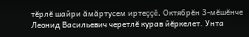тĕрлĕ шайри ăмăртусем иртеççĕ. Октябрĕн 3-мĕшĕнче Леонид Васильевич черетлĕ курав йĕркелет. Унта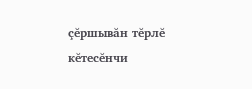çĕршывăн тĕрлĕ кĕтесĕнчи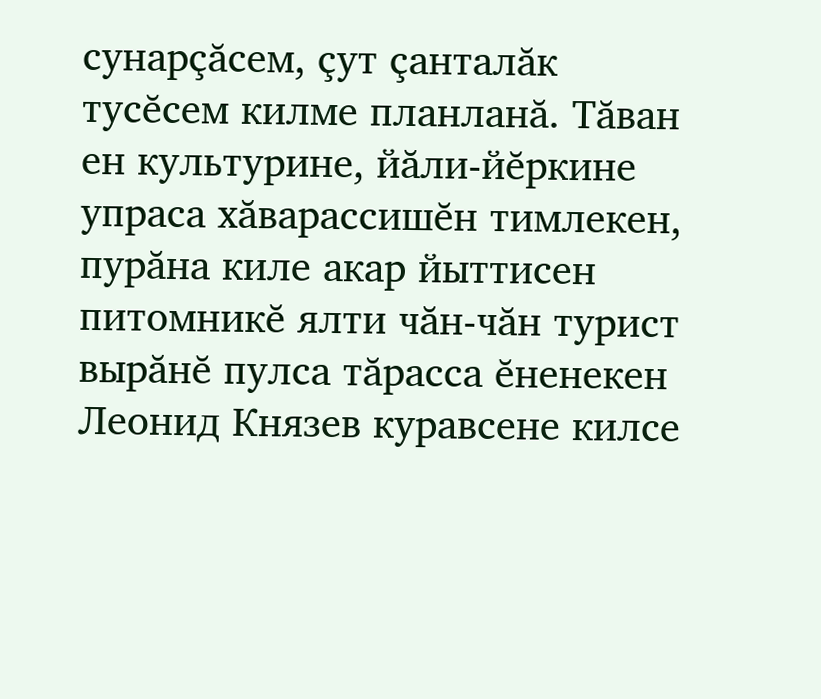сунарçăсем, çут çанталăк тусĕсем килме планланă. Тăван ен культурине, йăли-йĕркине упраса хăварассишĕн тимлекен, пурăна киле акар йыттисен питомникĕ ялти чăн-чăн турист вырăнĕ пулса тăрасса ĕненекен Леонид Князев куравсене килсе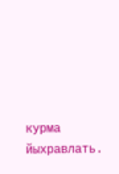курма йыхравлать.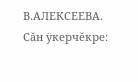В.АЛЕКСЕЕВА.
Сăн ÿкерчĕкре: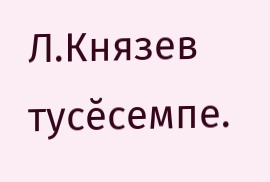Л.Князев тусĕсемпе.